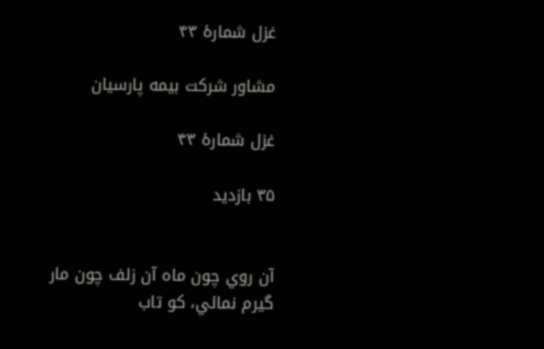غزل شمارهٔ ۴۳

مشاور شركت بيمه پارسيان

غزل شمارهٔ ۴۳

۳۵ بازديد


آن روي چون ماه آن زلف چون مار
گيرم نمائي، كو تاب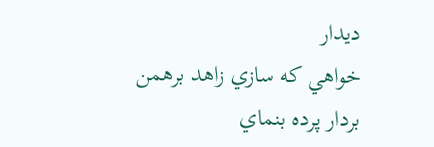ديدار
خواهي كه سازي زاهد برهمن
بردار پرده بنماي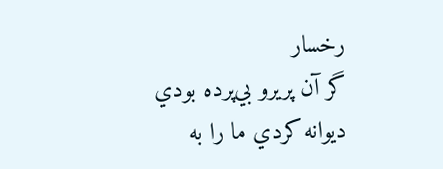رخسار
گر آن پريرو بي‌پرده بودي
ديوانه كردي ما را به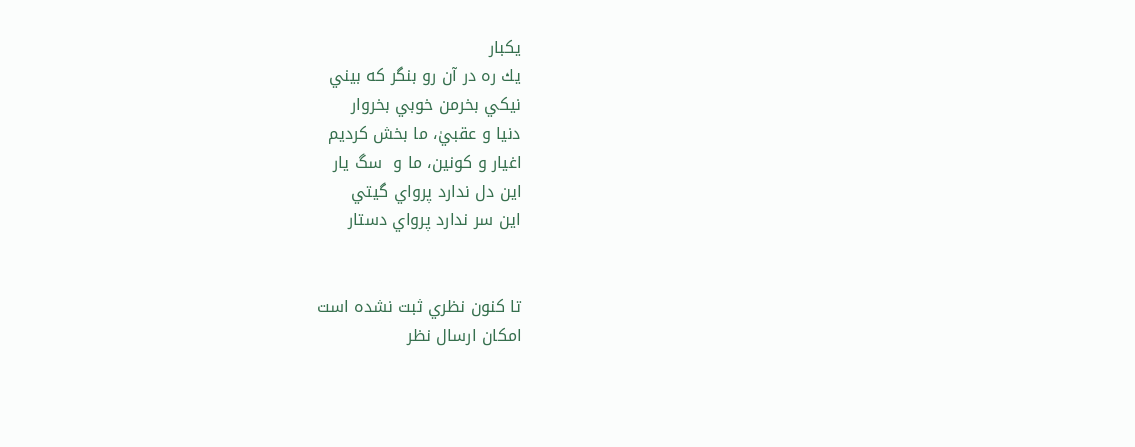يكبار
يك ره در آن رو بنگر كه بيني
نيكي بخرمن خوبي بخروار
دنيا و عقبيٰ، ما بخش كرديم
اغيار و كونين، ما و  سگ يار
اين دل ندارد پرواي گيتي
اين سر ندارد پرواي دستار


تا كنون نظري ثبت نشده است
امکان ارسال نظر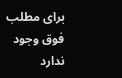برای مطلب فوق وجود ندارد